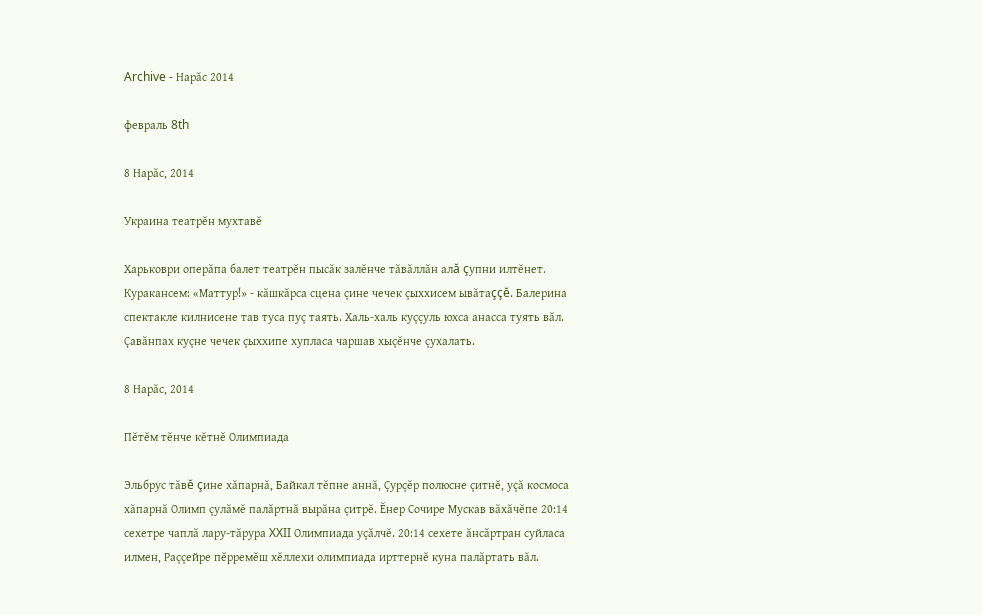Archive - Нарăс 2014

февраль 8th

8 Нарăс, 2014

Украина театрĕн мухтавĕ

Харьковри оперăпа балет театрĕн пысăк залĕнче тăвăллăн алă çупни илтĕнет. Куракансем: «Маттур!» - кăшкăрса сцена çине чечек çыххисем ывăтаççĕ. Балерина спектакле килнисене тав туса пуç таять. Халь-халь куççуль юхса анасса туять вăл. Çавăнпах куçне чечек çыххипе хупласа чаршав хыçĕнче çухалать.

8 Нарăс, 2014

Пĕтĕм тĕнче кĕтнĕ Олимпиада

Эльбрус тăвĕ çине хăпарнă, Байкал тĕпне аннă, Çурçĕр полюсне çитнĕ, уçă космоса хăпарнă Олимп çулăмĕ палăртнă вырăна çитрĕ. Ĕнер Сочире Мускав вăхăчĕпе 20:14 сехетре чаплă лару-тăрура XXII Олимпиада уçăлчĕ. 20:14 сехете ăнсăртран суйласа илмен, Раççейре пĕрремĕш хĕллехи олимпиада ирттернĕ куна палăртать вăл.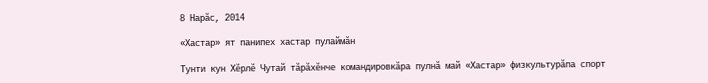8 Нарăс, 2014

«Хастар» ят панипех хастар пулаймăн

Тунти кун Хĕрлĕ Чутай тăрăхĕнче командировкăра пулнă май «Хастар» физкультурăпа спорт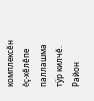комплексĕн ĕç-хĕлĕпе паллашма тÿр килчĕ. Район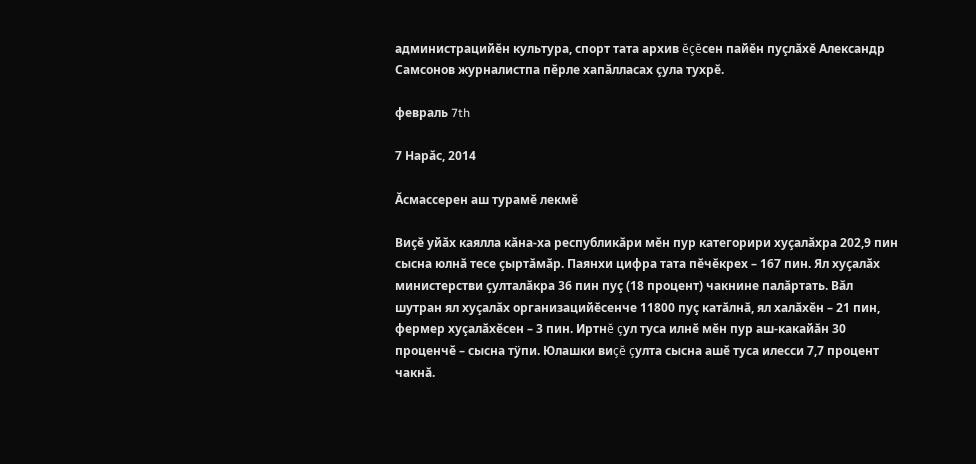администрацийĕн культура, спорт тата архив ĕçĕсен пайĕн пуçлăхĕ Александр Самсонов журналистпа пĕрле хапăлласах çула тухрĕ.

февраль 7th

7 Нарăс, 2014

Ăсмассерен аш турамĕ лекмĕ

Виçĕ уйăх каялла кăна-ха республикăри мĕн пур категорири хуçалăхра 202,9 пин сысна юлнă тесе çыртăмăр. Паянхи цифра тата пĕчĕкрех – 167 пин. Ял хуçалăх министерстви çулталăкра 36 пин пуç (18 процент) чакнине палăртать. Вăл шутран ял хуçалăх организацийĕсенче 11800 пуç катăлнă, ял халăхĕн – 21 пин, фермер хуçалăхĕсен – 3 пин. Иртнĕ çул туса илнĕ мĕн пур аш-какайăн 30 проценчĕ – сысна тÿпи. Юлашки виçĕ çулта сысна ашĕ туса илесси 7,7 процент чакнă.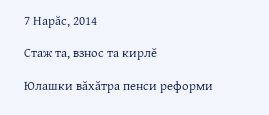7 Нарăс, 2014

Стаж та, взнос та кирлĕ

Юлашки вăхăтра пенси реформи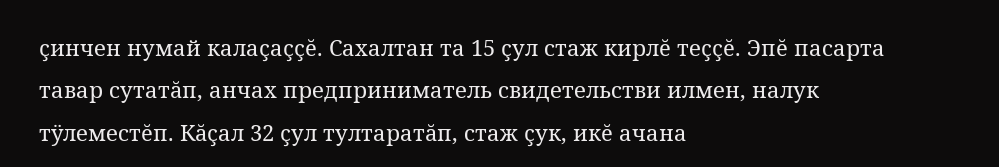çинчен нумай калаçаççĕ. Сахалтан та 15 çул стаж кирлĕ теççĕ. Эпĕ пасарта тавар сутатăп, анчах предприниматель свидетельстви илмен, налук тÿлеместĕп. Кăçал 32 çул тултаратăп, стаж çук, икĕ ачана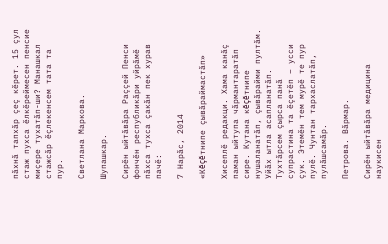пăхнă тапхăр çеç кĕрет. 15 çул стаж пухса ĕлкĕреймесен пенсие миçере тухатăп-ши? Манашкал стажсăр ĕçлекенсем тата та пур.

Светлана Маркова.

Шупашкар.

Сирĕн ыйтăвăра Раççей Пенси фончĕн республикăри уйрăмĕ пăхса тухса çакăн пек хурав пачĕ:

7 Нарăс, 2014

«Кĕçĕтнипе çывăраймастăп»

Хисеплĕ редакци. Хама канăç паман ыйтупа чăрмантаратăп сире. Кутана кĕçĕтнипе нушаланатăп, çывăрайми пултăм. Уйăх ытла асапланатăп. Тухтăрсем çырса панă супрастина та ĕçетĕп – усси çук. Этемĕн тем мурĕ те пур пулĕ. Чунтан тархаслатăп, пулăшсамăр.

Петрова. Вăрмар.

Сирĕн ыйтăвăра медицина наукисен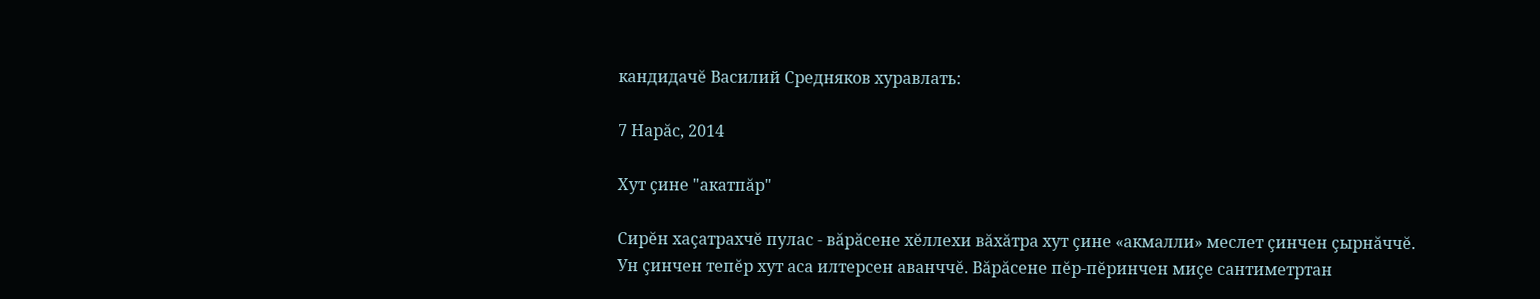кандидачĕ Василий Средняков хуравлать:

7 Нарăс, 2014

Хут çине "акатпăр"

Сирĕн хаçатрахчĕ пулас - вăрăсене хĕллехи вăхăтра хут çине «акмалли» меслет çинчен çырнăччĕ. Ун çинчен тепĕр хут аса илтерсен аванччĕ. Вăрăсене пĕр-пĕринчен миçе сантиметртан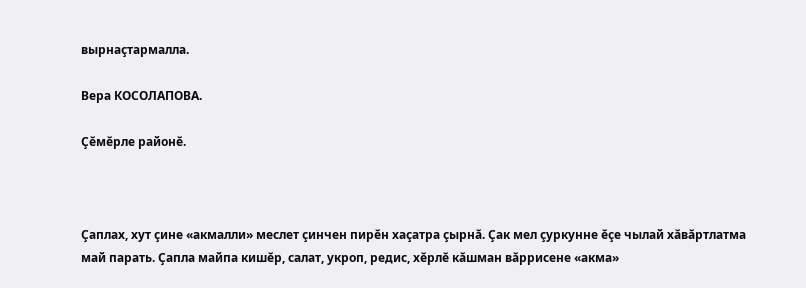вырнаçтармалла.

Вера КОСОЛАПОВА.

Çĕмĕрле районĕ.



Çаплах, хут çине «акмалли» меслет çинчен пирĕн хаçатра çырнă. Çак мел çуркунне ĕçе чылай хăвăртлатма май парать. Çапла майпа кишĕр, салат, укроп, редис, хĕрлĕ кăшман вăррисене «акма»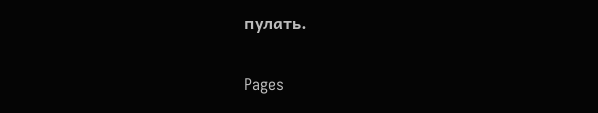пулать.

Pages